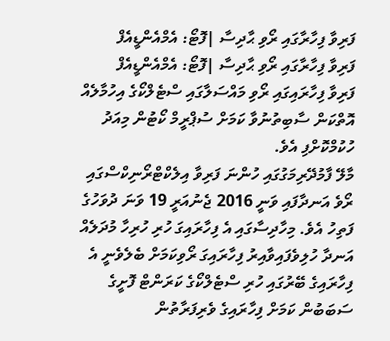ފަރިވާ ފިހާރާގައި ރޯވި ޙާދިސާ |ފޮޓޯ: އެމްއެންޑީއެފް
ފަރިވާ ފިހާރާގައި ރޯވި ޙާދިސާ |ފޮޓޯ: އެމްއެންޑީއެފް
ފަރިވާ ފިހާރައިގައި ރޯވި މައްސަލާގައި ސްޓެލްކޯގެ އިހުމާލެއް އޮތްކަން ސާބިތުނުވާ ކަމަށް ސުޕްރީމް ކޯޓުން މިއަދު ހުކުމްކޮށްފި އެވެ.
މާލޭ ފާމުދޭރިމަގުގައި ހުންނަ ފަރިވާ އިލެކްޓްރޯނިކްސްގައި ރޯވެ އަނދާފައި ވަނީ 2016 ޖެނުއަރީ 19 ވަނަ ދުވަހުގެ ފަތިހު އެވެ. މިހާދިސާގައި އެ ފިހާރައިގަ ހުރި ހުރިހާ މުދަލެއް އަނދާ ހުލިވެފައިވާއިރު ފިހާރައިގަ ރޯވިކަމަށް ބެލެވެނީ އެ ފިހާރައިގެ ބޭރުގައި ހުރި ސްޓެލްކޯގެ ކަރަންޓް ފޮށީގެ ސަބަބުން ކަމަށް ފިހާރައިގެ ވެރިފަރާތުން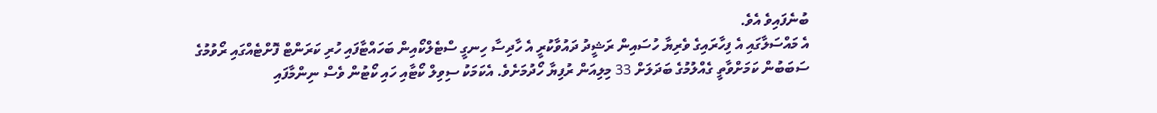ބުނެފައިވެ އެވެ.
އެ މައްސަލާގައި އެ ފިހާރައިގެ ވެރިޔާ ހުސައިން ރަޝީދު ދައުވާކުރީ އެ ހާދިސާ ހިނގީ ސްޓެލްކޯއިން ބަހައްޓާފައި ހުރި ކަރަންޓް ފޮށްޓެއްގައި ރޯވުމުގެ ސަބަބުން ކަމަށްވާތީ ގެއްލުމުގެ ބަދަލަށް 33 މިލިއަން ރުފިޔާ ހޯދުމަށެވެ. އެކަމަކު ސިވިލް ކޯޓާއި ހައި ކޯޓުން ވެސް ނިންމާފައި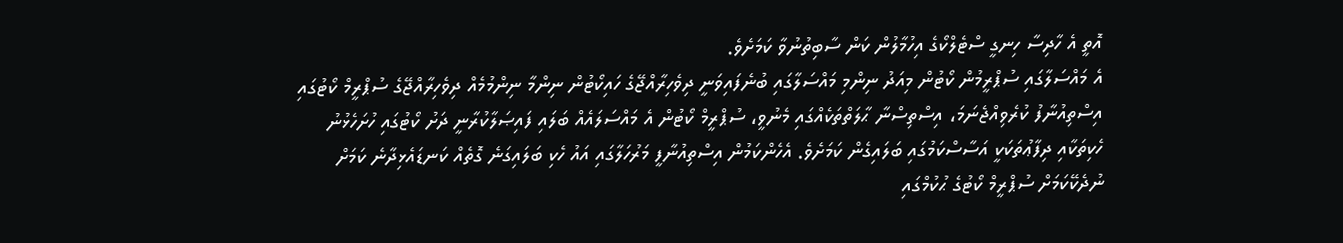އޮތީ އެ ހާދިސާ ހިނގީ ސްޓެލްކޯގެ އިހުމާލުން ކަން ސާބިތުނުވާ ކަމަށެވެ.
އެ މައްސަލާގައި ސުޕްރީމުން ކޯޓުން މިއަދު ނިންމި މައްސަލާގައި ބުނެފައިވަނީ ދިވެހިރާއްޖޭގެ ހައިކޯޓުން ނިންމާ ނިންމުމެއް ދިވެހިރާއްޖޭގެ ސުޕްރީމް ކޯޓުގައި އިސްތިއުނާފު ކުރެވިއްޖެނަމަ، އިސްތިސްނާ ޙާލަތްތަކެއްގައި މެނުވީ، ސުޕްރީމް ކޯޓުން އެ މައްސަލައެއް ބަލައި ފައިޞަލާކުރާނީ ދަށު ކޯޓުގައި ހުށަހެޅުނު ހެކިތަކާއި ދިފާޢުތަކަކީ އަސާސްކަމުގައި ބަލައިގެން ކަމަށެވެ. އެހެންކަމުން އިސްތިއުނާފީ މަރުހަލާގައި އައު ހެކި ބަލައިގަނެ ގޮތެއް ކަނޑައެޅިދާނެ ކަމަށް ނުދެކޭކަމަށް ސުޕްރީމް ކޯޓުގެ ޙުކުމްގައި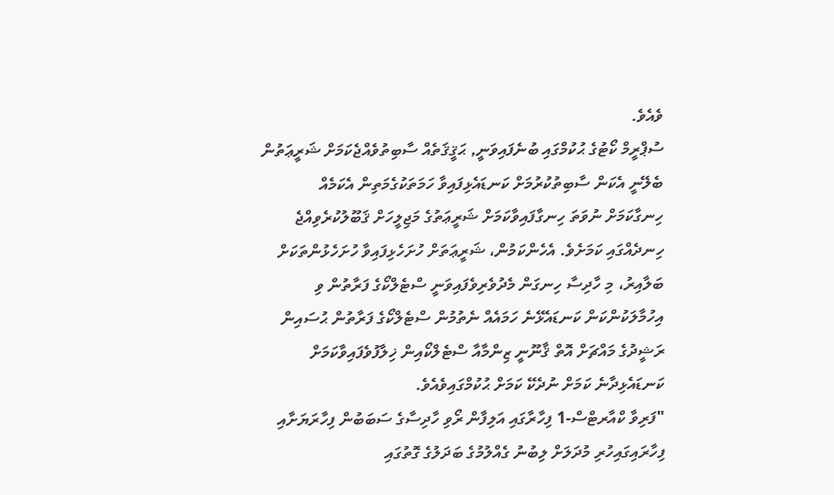ވެއެވެ.
ސުޕްރީމް ކޯޓުގެ ޙުކުމްގައި ބުނެފައިވަނީ, ޙަޤީޤަތެއް ސާބިތުވެއްޖެކަމަށް ޝަރީޢަތުން ބެލޭނީ އެކަން ސާބިތުކުރުމަށް ކަނޑައެޅިފައިވާ ހަމަތަކުގެމަތިން އެކަމެއް ހިނގާކަމަށް ނުވަތަ ހިނގާފައިވާކަމަށް ޝަރީޢަތުގެ މަޖިލީހަށް ޤަބޫލުކުރެވިއްޖެ ހިނދެއްގައި ކަމަށެވެ. އެހެންކަމުން، ޝަރީޢަތަށް ހުށަހެޅިފައިވާ ހުށަހެޅުންތަކަށް ބަލާއިރު، މި ހާދިސާ ހިނގަން މެދުވެރިވެފައިވަނީ ސްޓެލްކޯގެ ފަރާތުން ވި އިހުމާލަކުންކަން ކަނޑައެޅޭނެ ހަމައެއް ނެތުމުން ސްޓެލްކޯގެ ފަރާތުން ޙުސައިން ރަޝީދުގެ މައްޗަށް އޮތް ޤާނޫނީ ޒިންމާއާ ސްޓެލްކޯއިން ޚިލާފުވެފައިވާކަމަށް ކަނޑައެޅިދާނެ ކަމަށް ނުދެކޭ ކަމަށް ޙުކުމްގައިވެއެވެ.
"ފަރިވާ ކްއާރޓްސް-1 ފިހާރާގައި އަލިފާން ރޯވި ހާދިސާގެ ސަބަބުން ފިހާރަޔަށާއި ފިހާރައިގައިހުރި މުދަލަށް ލިބުނު ގެއްލުމުގެ ބަދަލުގެ ގޮތުގައި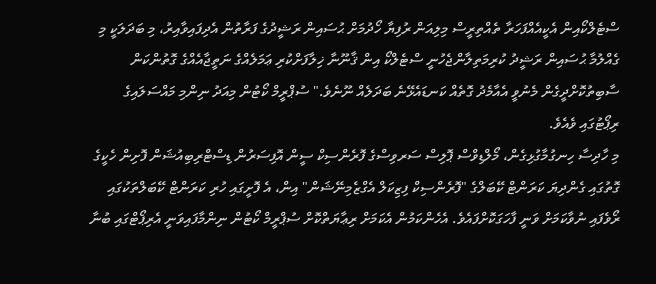ސްޓެލްކޯއިން އެކީއެއްފަހަރާ ތެއްތިރީސް މިލިއަން ރުފިޔާ ހޯދުމަށް ޙުސައިން ރަޝީދުގެ ފަރާތުން އެދިފައިވާއިރު، މި ބަދަލަކީ މި ގެއްލުމާ ޙުސައިން ރަޝީދު ކުރިމަތިލާންޖެހުނީ ސްޓެލްކޯ އިން ޤާނޫނާ ޚިލާފަށްކުރި ޢަމަލެއްގެ ނަތީޖާއެއްގެ ގޮތުންކަން ސާބިތުކޮށްދީގެން މެނުވީ އެއާމެދު ގޮތެއް ކަނޑައެޅޭނެ ބަދަލެއް ނޫނެވެ." ސުޕްރީމް ކޯޓުން މިއަދު ނިންމި މައްސަލައިގެ ރިޕޯޓުގައި ވެއެވެ.
މި ހާދިސާ ހިނގުމާގުޅިގެން، މޯލްޑިވްސް ޕޮލިސް ސަރވިސްގެ ފޮރެންސިކް ސީން އޮފިސަރުން ޑިސްޓްރިބިއުޝަން ފޮށިން ހެކީގެ ގޮތުގައި ގެންދިޔަ ކަރަންޓް ކޭބަލްގެ "ފޮރެންސިކް ފިޒިކަލް އެގްޒެމިނޭޝަން" އިން، އެ ފޮށީގައި ހުރި ކަރަންޓް ކޭބަލްތަކުގައި ރޯވެފައި ނުވާކަމަށް ވަނީ ފާހަގަކޮށްފައެވެ. އެހެންކަމުން އެކަމަށް ރިޢާޔަތްކޮށް ސުޕްރީމް ކޯޓުން ނިންމާފައިވަނީ އެރިޕޯޓްގައި ބުނާ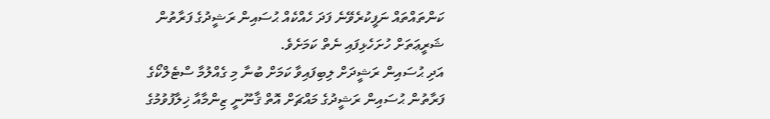ކަންތައްތައް ނަފީކުރެވޭނެ ފަދަ ހެއްކެއް ޙުސައިން ރަޝީދުގެ ފަރާތުން ޝަރީޢަތަށް ހުށަހެޅިފައި ނެތް ކަމަށެވެ.
އަދި ޙުސައިން ރަޝީދަށް ލިބިފައިވާ ކަމަށް ބުނާ މި ގެއްލުމާ ސްޓެލްކޯގެ ފަރާތުން ޙުސައިން ރަޝީދުގެ މައްޗަށް އޮތް ޤާނޫނީ ޒިންމާއާ ޚިލާފުވުމުގެ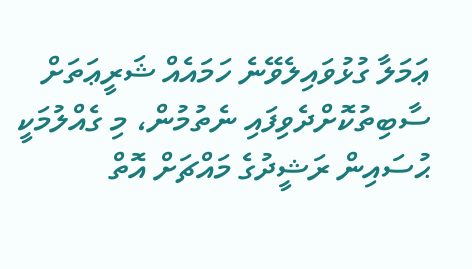ޢަމަލާ ގުޅުވައިލެވޭނެ ހަމައެއް ޝަރީޢަތަށް ސާބިތުކޮށްދެވިފައި ނެތުމުން، މި ގެއްލުމަކީ ޙުސައިން ރަޝީދުގެ މައްޗަށް އޮތް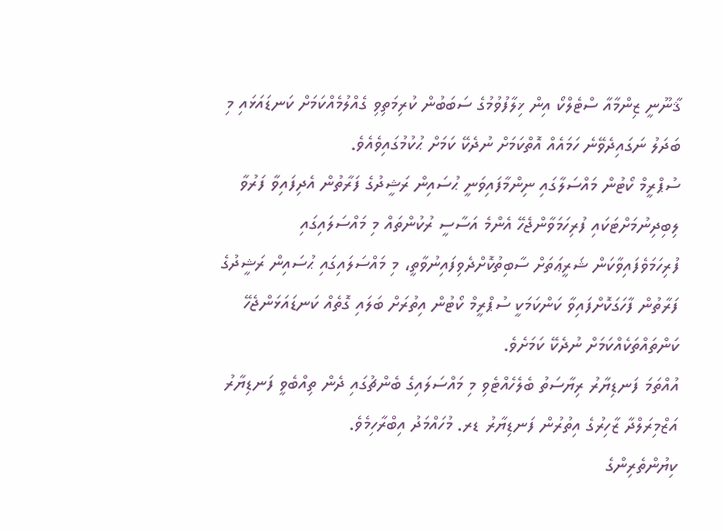ޤާނޫނީ ޒިންމާއާ ސްޓެލްކޯ އިން ޚިލާފުވުމުގެ ސަބަބުން ކުރިމަތިވި ގެއްލުމެއްކަމަށް ކަނޑައަޅައި މި ބަދަލު ނަގައިދެވޭނެ ހަމައެއް އޮތްކަމަށް ނުދެކޭ ކަމަށް ޙުކުމުގައިވެއެވެ.
ސުޕްރީމް ކޯޓުން މައްސަލާގައި ނިންމާފައިވަނީ ޙުސައިން ރަޝީދުގެ ފަރާތުން އެދިފައިވާ ފަރުވާ ލިބިދިނުމަށްޓަކައި ފުރިހަމަވާންޖެހޭ އެންމެ އަސާސީ ރުކުންތައް މި މައްސަލައިގައި ފުރިހަމަވެފައިވާކަން ޝަރީޢަތަށް ސާބިތުކޮށްދެވިފައިނުވާތީ، މި މައްސަލައިގައި ޙުސައިން ރަޝީދުގެ ފަރާތުން ފާހަގަކޮށްފައިވާ ކަންކަމަކީ ސުޕްރީމް ކޯޓުން އިތުރަށް ބަލައި ގޮތެއް ކަނޑައަޅަންޖެހޭ ކަންތައްތަކެއްކަމަށް ނުދެކޭ ކަމަށެވެ.
އުއްތަމަ ފަނޑިޔާރު ރިޔާސަތު ބެލެހެއްޓެވި މި މައްސަލައިގެ ބެންޗުގައި ދެން ތިއްބެވީ ފަނޑިޔާރު އަޒްމިރަލްދާ ޒާހިރުގެ އިތުރުން ފަނޑިޔާރު ޑރ. މުހައްމަދު އިބްރާހިމެވެ.
ކިޔުންތެރިންގެ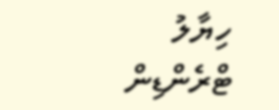ހިޔާލު
ޓްރެންޑިން